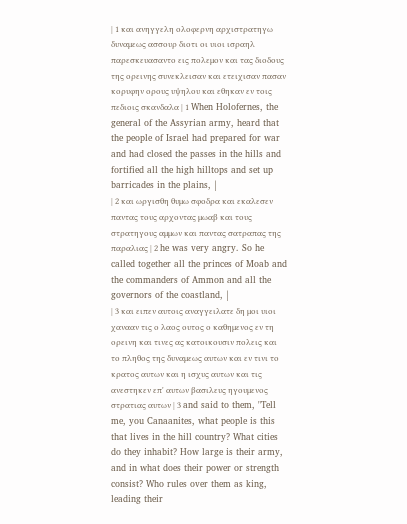| 1 και ανηγγελη ολοφερνη αρχιστρατηγω δυναμεως ασσουρ διοτι οι υιοι ισραηλ παρεσκευασαντο εις πολεμον και τας διοδους της ορεινης συνεκλεισαν και ετειχισαν πασαν κορυφην ορους υψηλου και εθηκαν εν τοις πεδιοις σκανδαλα | 1 When Holofernes, the general of the Assyrian army, heard that the people of Israel had prepared for war and had closed the passes in the hills and fortified all the high hilltops and set up barricades in the plains, |
| 2 και ωργισθη θυμω σφοδρα και εκαλεσεν παντας τους αρχοντας μωαβ και τους στρατηγους αμμων και παντας σατραπας της παραλιας | 2 he was very angry. So he called together all the princes of Moab and the commanders of Ammon and all the governors of the coastland, |
| 3 και ειπεν αυτοις αναγγειλατε δη μοι υιοι χανααν τις ο λαος ουτος ο καθημενος εν τη ορεινη και τινες ας κατοικουσιν πολεις και το πληθος της δυναμεως αυτων και εν τινι το κρατος αυτων και η ισχυς αυτων και τις ανεστηκεν επ' αυτων βασιλευς ηγουμενος στρατιας αυτων | 3 and said to them, "Tell me, you Canaanites, what people is this that lives in the hill country? What cities do they inhabit? How large is their army, and in what does their power or strength consist? Who rules over them as king, leading their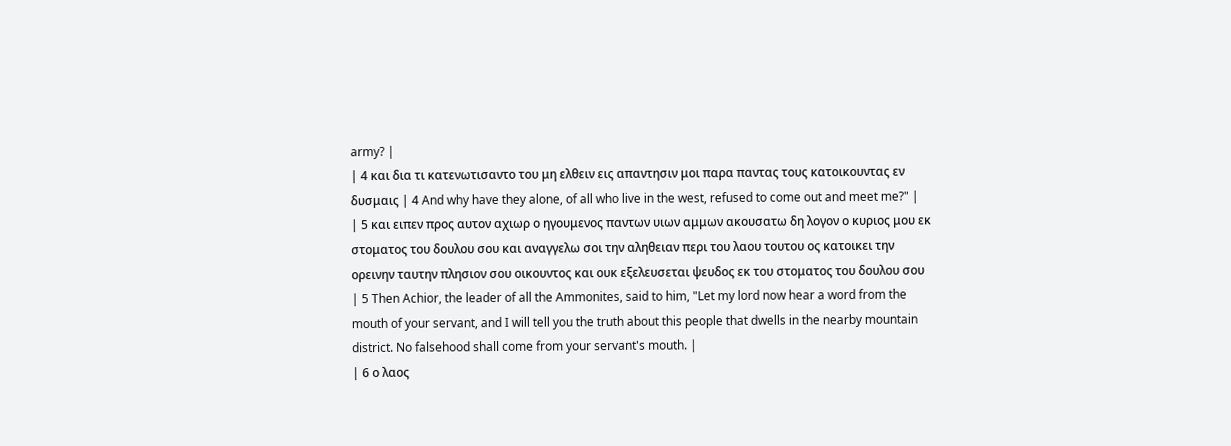army? |
| 4 και δια τι κατενωτισαντο του μη ελθειν εις απαντησιν μοι παρα παντας τους κατοικουντας εν δυσμαις | 4 And why have they alone, of all who live in the west, refused to come out and meet me?" |
| 5 και ειπεν προς αυτον αχιωρ ο ηγουμενος παντων υιων αμμων ακουσατω δη λογον ο κυριος μου εκ στοματος του δουλου σου και αναγγελω σοι την αληθειαν περι του λαου τουτου ος κατοικει την ορεινην ταυτην πλησιον σου οικουντος και ουκ εξελευσεται ψευδος εκ του στοματος του δουλου σου | 5 Then Achior, the leader of all the Ammonites, said to him, "Let my lord now hear a word from the mouth of your servant, and I will tell you the truth about this people that dwells in the nearby mountain district. No falsehood shall come from your servant's mouth. |
| 6 ο λαος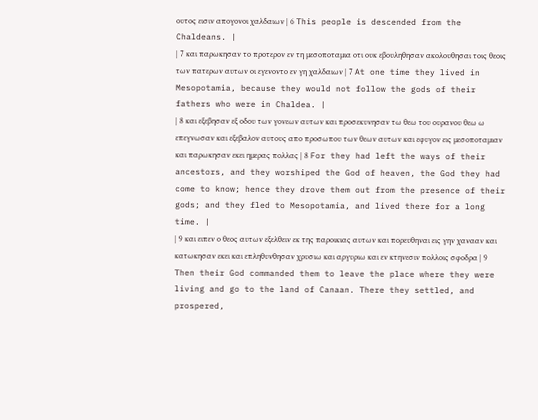ουτος εισιν απογονοι χαλδαιων | 6 This people is descended from the Chaldeans. |
| 7 και παρωκησαν το προτερον εν τη μεσοποταμια οτι ουκ εβουληθησαν ακολουθησαι τοις θεοις των πατερων αυτων οι εγενοντο εν γη χαλδαιων | 7 At one time they lived in Mesopotamia, because they would not follow the gods of their fathers who were in Chaldea. |
| 8 και εξεβησαν εξ οδου των γονεων αυτων και προσεκυνησαν τω θεω του ουρανου θεω ω επεγνωσαν και εξεβαλον αυτους απο προσωπου των θεων αυτων και εφυγον εις μεσοποταμιαν και παρωκησαν εκει ημερας πολλας | 8 For they had left the ways of their ancestors, and they worshiped the God of heaven, the God they had come to know; hence they drove them out from the presence of their gods; and they fled to Mesopotamia, and lived there for a long time. |
| 9 και ειπεν ο θεος αυτων εξελθειν εκ της παροικιας αυτων και πορευθηναι εις γην χανααν και κατωκησαν εκει και επληθυνθησαν χρυσιω και αργυριω και εν κτηνεσιν πολλοις σφοδρα | 9 Then their God commanded them to leave the place where they were living and go to the land of Canaan. There they settled, and prospered,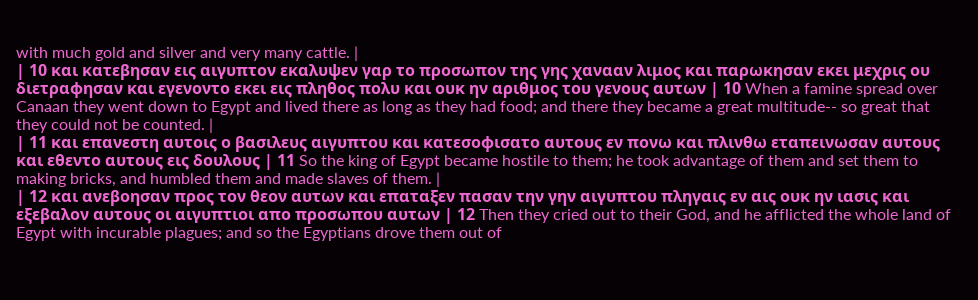with much gold and silver and very many cattle. |
| 10 και κατεβησαν εις αιγυπτον εκαλυψεν γαρ το προσωπον της γης χανααν λιμος και παρωκησαν εκει μεχρις ου διετραφησαν και εγενοντο εκει εις πληθος πολυ και ουκ ην αριθμος του γενους αυτων | 10 When a famine spread over Canaan they went down to Egypt and lived there as long as they had food; and there they became a great multitude-- so great that they could not be counted. |
| 11 και επανεστη αυτοις ο βασιλευς αιγυπτου και κατεσοφισατο αυτους εν πονω και πλινθω εταπεινωσαν αυτους και εθεντο αυτους εις δουλους | 11 So the king of Egypt became hostile to them; he took advantage of them and set them to making bricks, and humbled them and made slaves of them. |
| 12 και ανεβοησαν προς τον θεον αυτων και επαταξεν πασαν την γην αιγυπτου πληγαις εν αις ουκ ην ιασις και εξεβαλον αυτους οι αιγυπτιοι απο προσωπου αυτων | 12 Then they cried out to their God, and he afflicted the whole land of Egypt with incurable plagues; and so the Egyptians drove them out of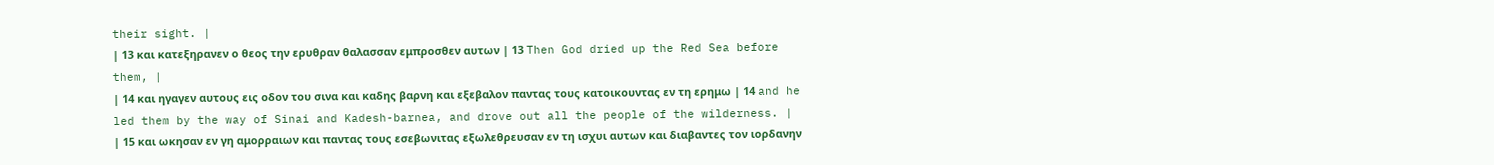their sight. |
| 13 και κατεξηρανεν ο θεος την ερυθραν θαλασσαν εμπροσθεν αυτων | 13 Then God dried up the Red Sea before them, |
| 14 και ηγαγεν αυτους εις οδον του σινα και καδης βαρνη και εξεβαλον παντας τους κατοικουντας εν τη ερημω | 14 and he led them by the way of Sinai and Kadesh-barnea, and drove out all the people of the wilderness. |
| 15 και ωκησαν εν γη αμορραιων και παντας τους εσεβωνιτας εξωλεθρευσαν εν τη ισχυι αυτων και διαβαντες τον ιορδανην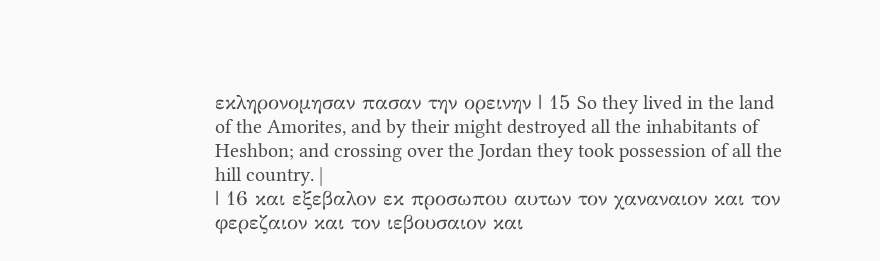εκληρονομησαν πασαν την ορεινην | 15 So they lived in the land of the Amorites, and by their might destroyed all the inhabitants of Heshbon; and crossing over the Jordan they took possession of all the hill country. |
| 16 και εξεβαλον εκ προσωπου αυτων τον χαναναιον και τον φερεζαιον και τον ιεβουσαιον και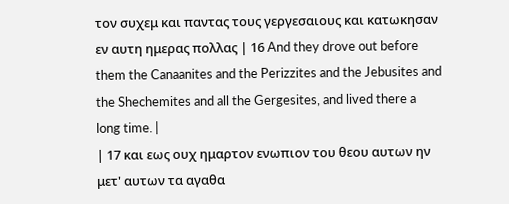τον συχεμ και παντας τους γεργεσαιους και κατωκησαν εν αυτη ημερας πολλας | 16 And they drove out before them the Canaanites and the Perizzites and the Jebusites and the Shechemites and all the Gergesites, and lived there a long time. |
| 17 και εως ουχ ημαρτον ενωπιον του θεου αυτων ην μετ' αυτων τα αγαθα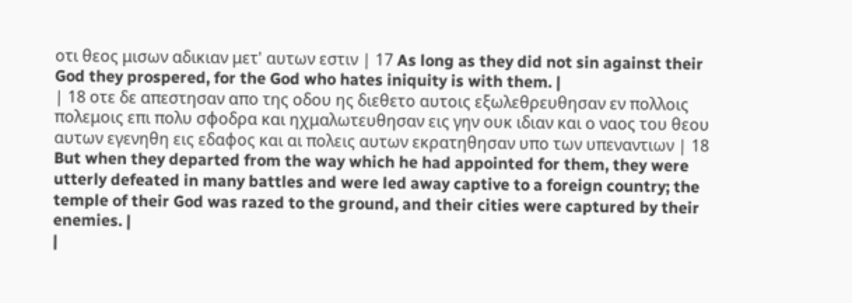οτι θεος μισων αδικιαν μετ' αυτων εστιν | 17 As long as they did not sin against their God they prospered, for the God who hates iniquity is with them. |
| 18 οτε δε απεστησαν απο της οδου ης διεθετο αυτοις εξωλεθρευθησαν εν πολλοις πολεμοις επι πολυ σφοδρα και ηχμαλωτευθησαν εις γην ουκ ιδιαν και ο ναος του θεου αυτων εγενηθη εις εδαφος και αι πολεις αυτων εκρατηθησαν υπο των υπεναντιων | 18 But when they departed from the way which he had appointed for them, they were utterly defeated in many battles and were led away captive to a foreign country; the temple of their God was razed to the ground, and their cities were captured by their enemies. |
|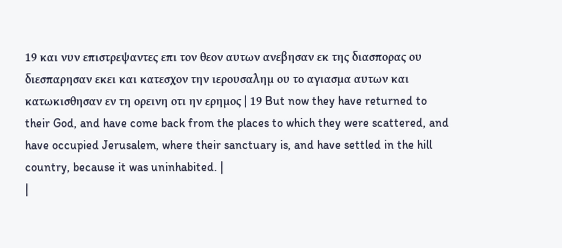19 και νυν επιστρεψαντες επι τον θεον αυτων ανεβησαν εκ της διασπορας ου διεσπαρησαν εκει και κατεσχον την ιερουσαλημ ου το αγιασμα αυτων και κατωκισθησαν εν τη ορεινη οτι ην ερημος | 19 But now they have returned to their God, and have come back from the places to which they were scattered, and have occupied Jerusalem, where their sanctuary is, and have settled in the hill country, because it was uninhabited. |
|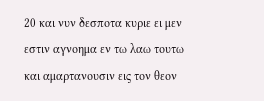20 και νυν δεσποτα κυριε ει μεν εστιν αγνοημα εν τω λαω τουτω και αμαρτανουσιν εις τον θεον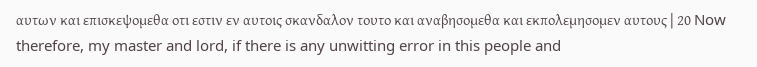αυτων και επισκεψομεθα οτι εστιν εν αυτοις σκανδαλον τουτο και αναβησομεθα και εκπολεμησομεν αυτους | 20 Now therefore, my master and lord, if there is any unwitting error in this people and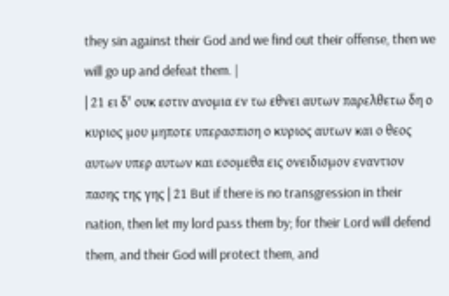they sin against their God and we find out their offense, then we will go up and defeat them. |
| 21 ει δ' ουκ εστιν ανομια εν τω εθνει αυτων παρελθετω δη ο κυριος μου μηποτε υπερασπιση ο κυριος αυτων και ο θεος αυτων υπερ αυτων και εσομεθα εις ονειδισμον εναντιον πασης της γης | 21 But if there is no transgression in their nation, then let my lord pass them by; for their Lord will defend them, and their God will protect them, and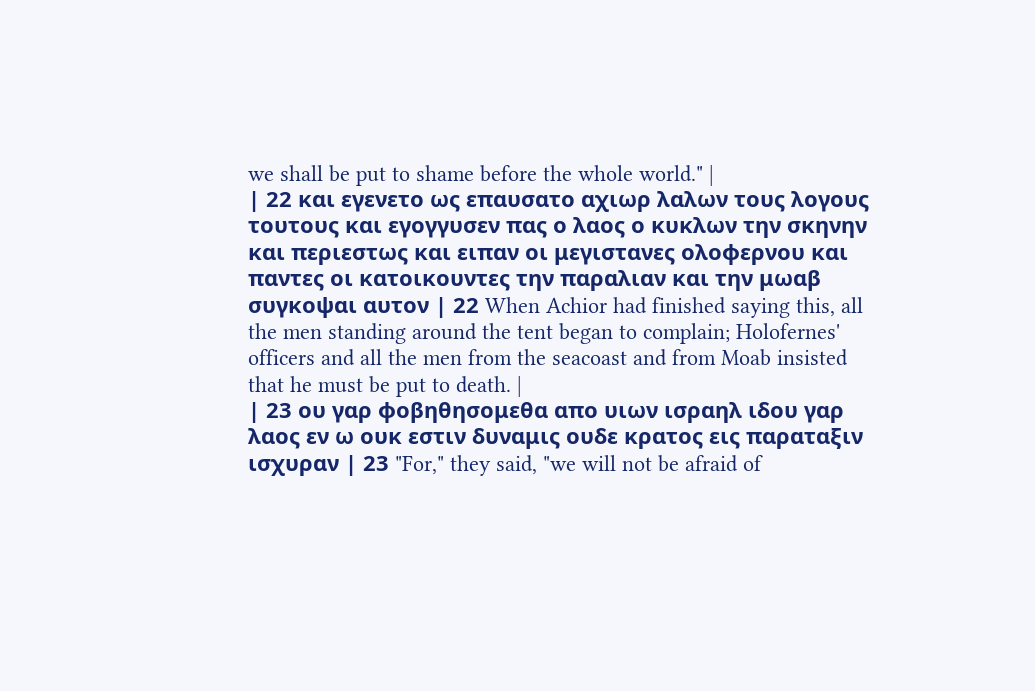we shall be put to shame before the whole world." |
| 22 και εγενετο ως επαυσατο αχιωρ λαλων τους λογους τουτους και εγογγυσεν πας ο λαος ο κυκλων την σκηνην και περιεστως και ειπαν οι μεγιστανες ολοφερνου και παντες οι κατοικουντες την παραλιαν και την μωαβ συγκοψαι αυτον | 22 When Achior had finished saying this, all the men standing around the tent began to complain; Holofernes' officers and all the men from the seacoast and from Moab insisted that he must be put to death. |
| 23 ου γαρ φοβηθησομεθα απο υιων ισραηλ ιδου γαρ λαος εν ω ουκ εστιν δυναμις ουδε κρατος εις παραταξιν ισχυραν | 23 "For," they said, "we will not be afraid of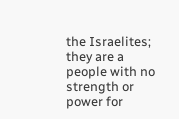the Israelites; they are a people with no strength or power for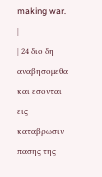making war. |
| 24 διο δη αναβησομεθα και εσονται εις καταβρωσιν πασης της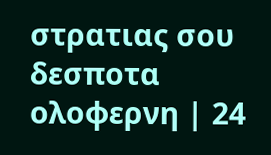στρατιας σου δεσποτα ολοφερνη | 24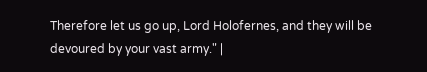Therefore let us go up, Lord Holofernes, and they will be devoured by your vast army." |